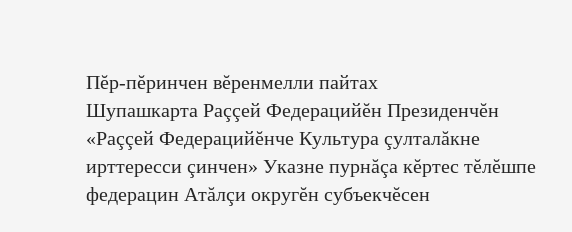Пĕр-пĕринчен вĕренмелли пайтах
Шупашкарта Раççей Федерацийĕн Президенчĕн «Раççей Федерацийĕнче Культура çулталăкне ирттересси çинчен» Указне пурнăçа кĕртес тĕлĕшпе федерацин Атăлçи округĕн субъекчĕсен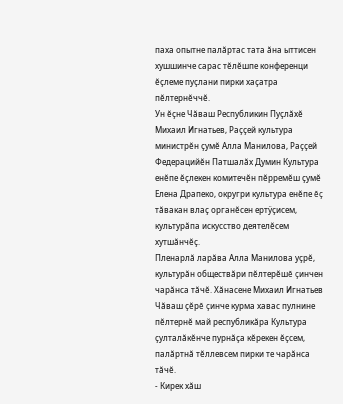паха опытне палăртас тата ăна ыттисен хушшинче сарас тĕлĕшпе конференци ĕçлеме пуçлани пирки хаçатра пĕлтернĕччĕ.
Ун ĕçне Чăваш Республикин Пуçлăхĕ Михаил Игнатьев, Раççей культура министрĕн çумĕ Алла Манилова, Раççей Федерацийĕн Патшалăх Думин Культура енĕпе ĕçлекен комитечĕн пĕрремĕш çумĕ Елена Драпеко, округри культура енĕпе ĕç тăвакан влаç органĕсен ертÿçисем, культурăпа искусство деятелĕсем хутшăнчĕç.
Пленарлă ларăва Алла Манилова уçрĕ, культурăн обществăри пĕлтерĕшĕ çинчен чарăнса тăчĕ. Хăнасене Михаил Игнатьев Чăваш çĕрĕ çинче курма хавас пулнине пĕлтернĕ май республикăра Культура çулталăкĕнче пурнăçа кĕрекен ĕçсем, палăртнă тĕллевсем пирки те чарăнса тăчĕ.
- Кирек хăш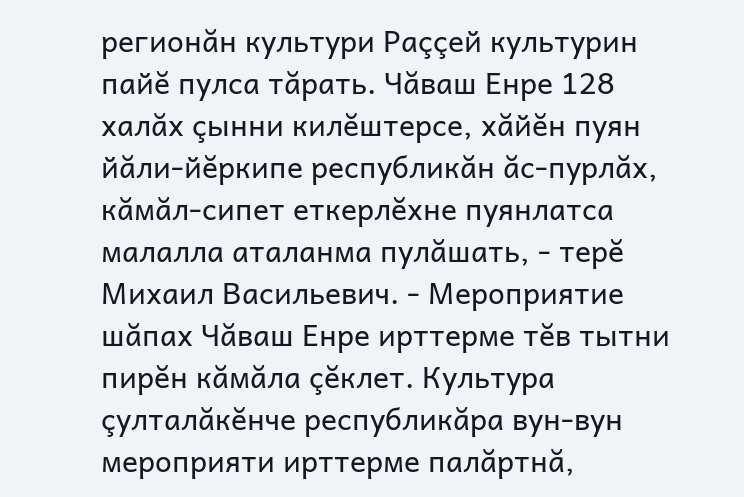регионăн культури Раççей культурин пайĕ пулса тăрать. Чăваш Енре 128 халăх çынни килĕштерсе, хăйĕн пуян йăли-йĕркипе республикăн ăс-пурлăх, кăмăл-сипет еткерлĕхне пуянлатса малалла аталанма пулăшать, - терĕ Михаил Васильевич. - Мероприятие шăпах Чăваш Енре ирттерме тĕв тытни пирĕн кăмăла çĕклет. Культура çулталăкĕнче республикăра вун-вун мероприяти ирттерме палăртнă,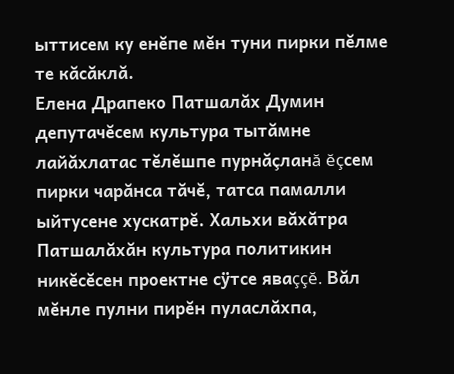ыттисем ку енĕпе мĕн туни пирки пĕлме те кăсăклă.
Елена Драпеко Патшалăх Думин депутачĕсем культура тытăмне лайăхлатас тĕлĕшпе пурнăçланă ĕçсем пирки чарăнса тăчĕ, татса памалли ыйтусене хускатрĕ. Хальхи вăхăтра Патшалăхăн культура политикин никĕсĕсен проектне сÿтсе яваççĕ. Вăл мĕнле пулни пирĕн пуласлăхпа,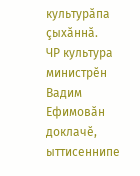культурăпа çыхăннă.
ЧР культура министрĕн Вадим Ефимовăн доклачĕ, ыттисеннипе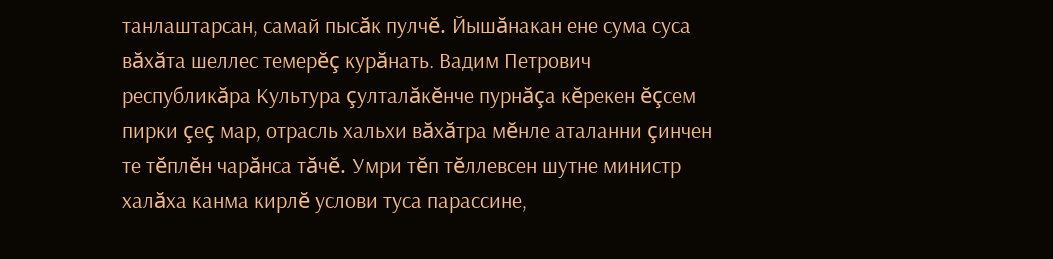танлаштарсан, самай пысăк пулчĕ. Йышăнакан ене сума суса вăхăта шеллес темерĕç курăнать. Вадим Петрович республикăра Культура çулталăкĕнче пурнăçа кĕрекен ĕçсем пирки çеç мар, отрасль хальхи вăхăтра мĕнле аталанни çинчен те тĕплĕн чарăнса тăчĕ. Умри тĕп тĕллевсен шутне министр халăха канма кирлĕ услови туса парассине,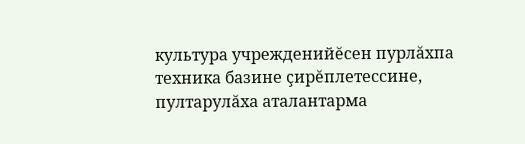культура учрежденийĕсен пурлăхпа техника базине çирĕплетессине, пултарулăха аталантарма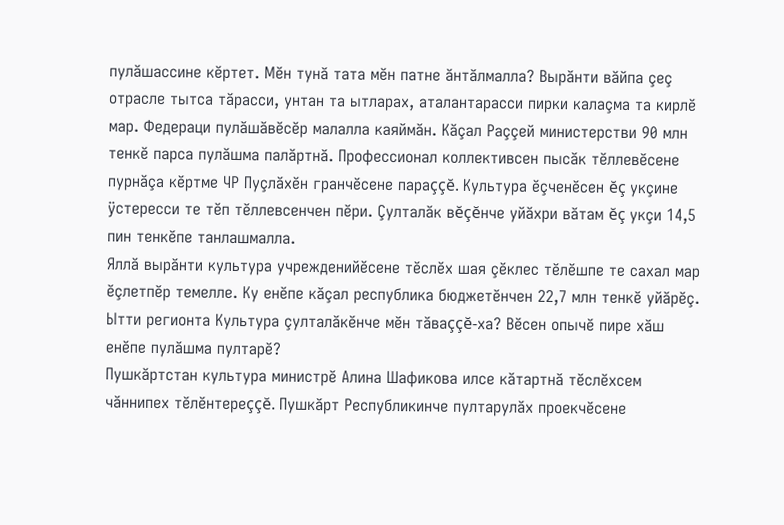пулăшассине кĕртет. Мĕн тунă тата мĕн патне ăнтăлмалла? Вырăнти вăйпа çеç отрасле тытса тăрасси, унтан та ытларах, аталантарасси пирки калаçма та кирлĕ мар. Федераци пулăшăвĕсĕр малалла каяймăн. Кăçал Раççей министерстви 90 млн тенкĕ парса пулăшма палăртнă. Профессионал коллективсен пысăк тĕллевĕсене пурнăçа кĕртме ЧР Пуçлăхĕн гранчĕсене параççĕ. Культура ĕçченĕсен ĕç укçине ÿстересси те тĕп тĕллевсенчен пĕри. Çулталăк вĕçĕнче уйăхри вăтам ĕç укçи 14,5 пин тенкĕпе танлашмалла.
Яллă вырăнти культура учрежденийĕсене тĕслĕх шая çĕклес тĕлĕшпе те сахал мар ĕçлетпĕр темелле. Ку енĕпе кăçал республика бюджетĕнчен 22,7 млн тенкĕ уйăрĕç.
Ытти регионта Культура çулталăкĕнче мĕн тăваççĕ-ха? Вĕсен опычĕ пире хăш енĕпе пулăшма пултарĕ?
Пушкăртстан культура министрĕ Алина Шафикова илсе кăтартнă тĕслĕхсем чăннипех тĕлĕнтереççĕ. Пушкăрт Республикинче пултарулăх проекчĕсене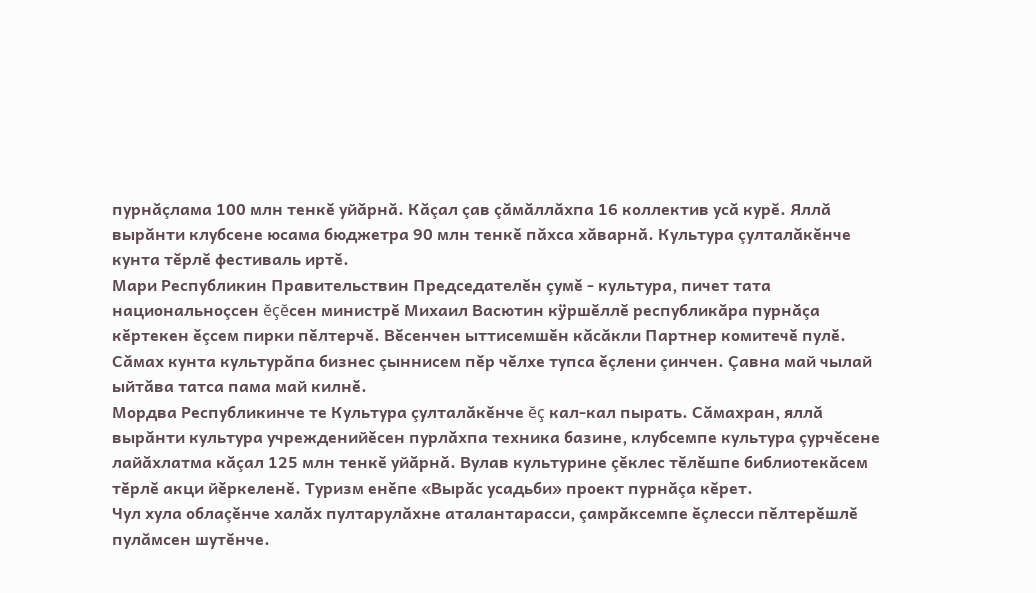пурнăçлама 100 млн тенкĕ уйăрнă. Кăçал çав çăмăллăхпа 16 коллектив усă курĕ. Яллă вырăнти клубсене юсама бюджетра 90 млн тенкĕ пăхса хăварнă. Культура çулталăкĕнче кунта тĕрлĕ фестиваль иртĕ.
Мари Республикин Правительствин Председателĕн çумĕ - культура, пичет тата национальноçсен ĕçĕсен министрĕ Михаил Васютин кÿршĕллĕ республикăра пурнăçа кĕртекен ĕçсем пирки пĕлтерчĕ. Вĕсенчен ыттисемшĕн кăсăкли Партнер комитечĕ пулĕ. Сăмах кунта культурăпа бизнес çыннисем пĕр чĕлхе тупса ĕçлени çинчен. Çавна май чылай ыйтăва татса пама май килнĕ.
Мордва Республикинче те Культура çулталăкĕнче ĕç кал-кал пырать. Сăмахран, яллă вырăнти культура учрежденийĕсен пурлăхпа техника базине, клубсемпе культура çурчĕсене лайăхлатма кăçал 125 млн тенкĕ уйăрнă. Вулав культурине çĕклес тĕлĕшпе библиотекăсем тĕрлĕ акци йĕркеленĕ. Туризм енĕпе «Вырăс усадьби» проект пурнăçа кĕрет.
Чул хула облаçĕнче халăх пултарулăхне аталантарасси, çамрăксемпе ĕçлесси пĕлтерĕшлĕ пулăмсен шутĕнче.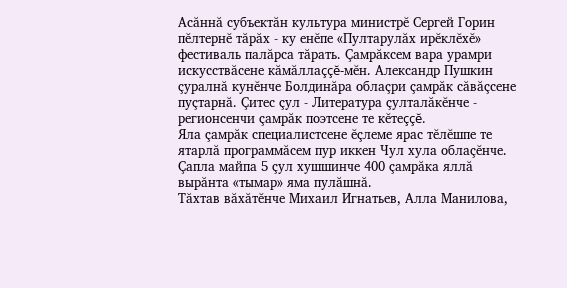Асăннă субъектăн культура министрĕ Сергей Горин пĕлтернĕ тăрăх - ку енĕпе «Пултарулăх ирĕклĕхĕ» фестиваль палăрса тăрать. Çамрăксем вара урамри искусствăсене кăмăллаççĕ-мĕн. Александр Пушкин çуралнă кунĕнче Болдинăра облаçри çамрăк сăвăçсене пуçтарнă. Çитес çул - Литература çулталăкĕнче - регионсенчи çамрăк поэтсене те кĕтеççĕ.
Яла çамрăк специалистсене ĕçлеме ярас тĕлĕшпе те ятарлă программăсем пур иккен Чул хула облаçĕнче. Çапла майпа 5 çул хушшинче 400 çамрăка яллă вырăнта «тымар» яма пулăшнă.
Тăхтав вăхăтĕнче Михаил Игнатьев, Алла Манилова,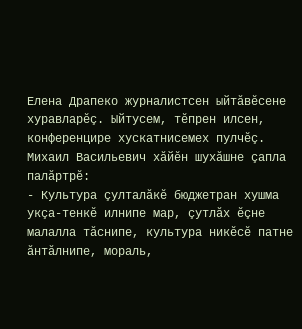Елена Драпеко журналистсен ыйтăвĕсене хуравларĕç. Ыйтусем, тĕпрен илсен, конференцире хускатнисемех пулчĕç.
Михаил Васильевич хăйĕн шухăшне çапла палăртрĕ:
- Культура çулталăкĕ бюджетран хушма укçа-тенкĕ илнипе мар, çутлăх ĕçне малалла тăснипе, культура никĕсĕ патне ăнтăлнипе, мораль,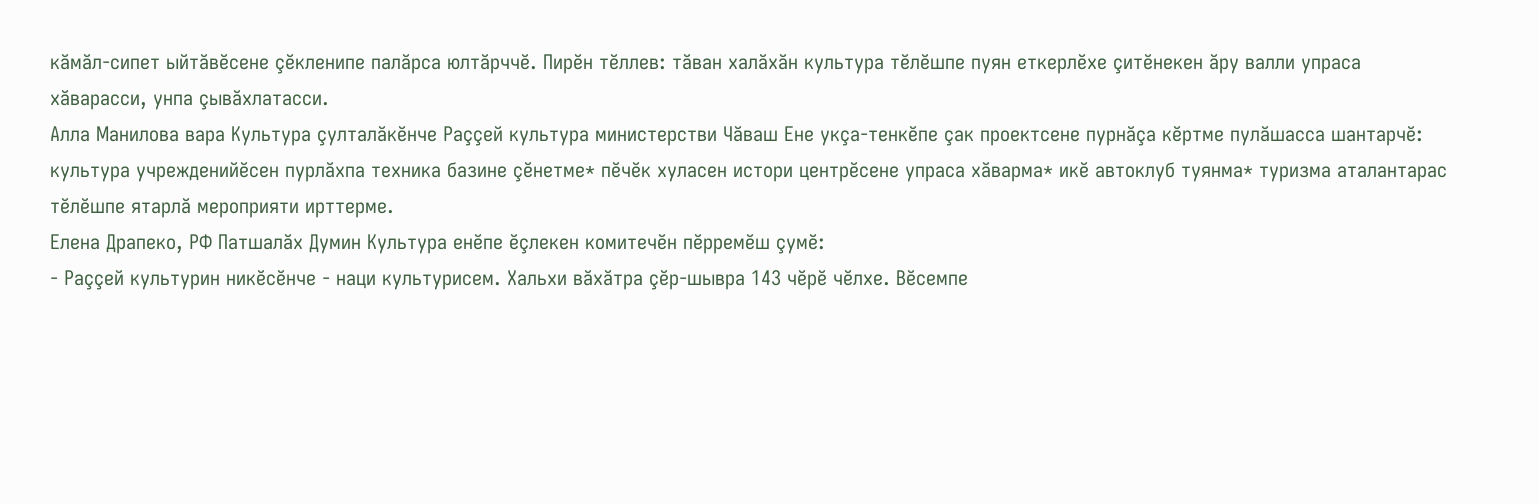кăмăл-сипет ыйтăвĕсене çĕкленипе палăрса юлтăрччĕ. Пирĕн тĕллев: тăван халăхăн культура тĕлĕшпе пуян еткерлĕхе çитĕнекен ăру валли упраса хăварасси, унпа çывăхлатасси.
Алла Манилова вара Культура çулталăкĕнче Раççей культура министерстви Чăваш Ене укçа-тенкĕпе çак проектсене пурнăçа кĕртме пулăшасса шантарчĕ: культура учрежденийĕсен пурлăхпа техника базине çĕнетме* пĕчĕк хуласен истори центрĕсене упраса хăварма* икĕ автоклуб туянма* туризма аталантарас тĕлĕшпе ятарлă мероприяти ирттерме.
Елена Драпеко, РФ Патшалăх Думин Культура енĕпе ĕçлекен комитечĕн пĕрремĕш çумĕ:
- Раççей культурин никĕсĕнче - наци культурисем. Хальхи вăхăтра çĕр-шывра 143 чĕрĕ чĕлхе. Вĕсемпе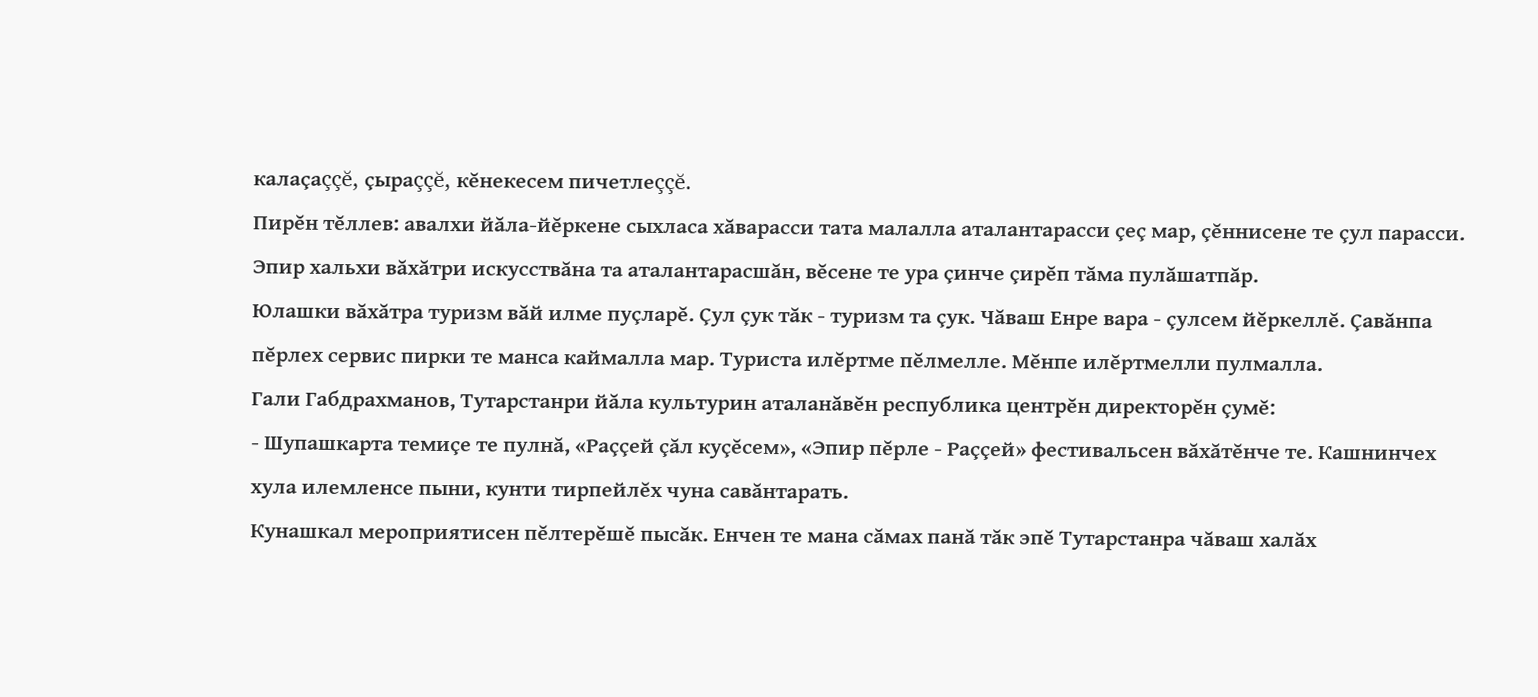калаçаççĕ, çыраççĕ, кĕнекесем пичетлеççĕ.
Пирĕн тĕллев: авалхи йăла-йĕркене сыхласа хăварасси тата малалла аталантарасси çеç мар, çĕннисене те çул парасси. Эпир хальхи вăхăтри искусствăна та аталантарасшăн, вĕсене те ура çинче çирĕп тăма пулăшатпăр.
Юлашки вăхăтра туризм вăй илме пуçларĕ. Çул çук тăк - туризм та çук. Чăваш Енре вара - çулсем йĕркеллĕ. Çавăнпа пĕрлех сервис пирки те манса каймалла мар. Туриста илĕртме пĕлмелле. Мĕнпе илĕртмелли пулмалла.
Гали Габдрахманов, Тутарстанри йăла культурин аталанăвĕн республика центрĕн директорĕн çумĕ:
- Шупашкарта темиçе те пулнă, «Раççей çăл куçĕсем», «Эпир пĕрле - Раççей» фестивальсен вăхăтĕнче те. Кашнинчех хула илемленсе пыни, кунти тирпейлĕх чуна савăнтарать.
Кунашкал мероприятисен пĕлтерĕшĕ пысăк. Енчен те мана сăмах панă тăк эпĕ Тутарстанра чăваш халăх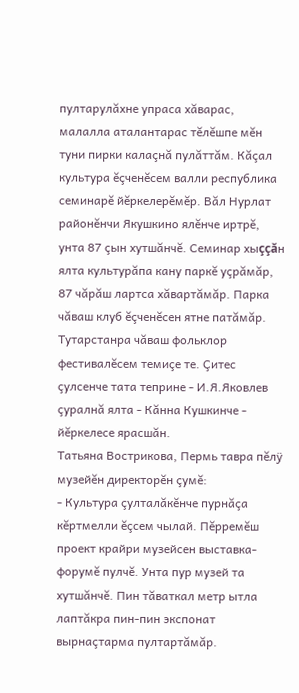пултарулăхне упраса хăварас, малалла аталантарас тĕлĕшпе мĕн туни пирки калаçнă пулăттăм. Кăçал культура ĕçченĕсем валли республика семинарĕ йĕркелерĕмĕр. Вăл Нурлат районĕнчи Якушкино ялĕнче иртрĕ, унта 87 çын хутшăнчĕ. Семинар хыççăн ялта культурăпа кану паркĕ уçрăмăр, 87 чăрăш лартса хăвартăмăр. Парка чăваш клуб ĕçченĕсен ятне патăмăр.
Тутарстанра чăваш фольклор фестивалĕсем темиçе те. Çитес çулсенче тата теприне - И.Я.Яковлев çуралнă ялта - Кăнна Кушкинче - йĕркелесе ярасшăн.
Татьяна Вострикова, Пермь тавра пĕлÿ музейĕн директорĕн çумĕ:
- Культура çулталăкĕнче пурнăçа кĕртмелли ĕçсем чылай. Пĕрремĕш проект крайри музейсен выставка-форумĕ пулчĕ. Унта пур музей та хутшăнчĕ. Пин тăваткал метр ытла лаптăкра пин-пин экспонат вырнаçтарма пултартăмăр.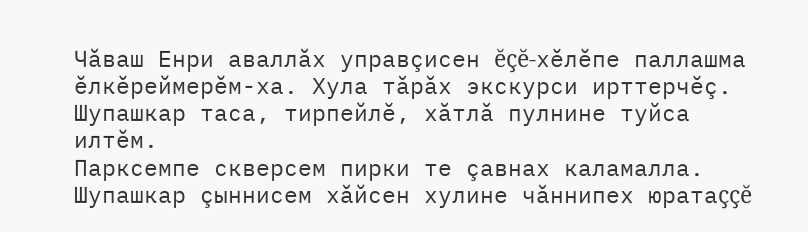Чăваш Енри аваллăх управçисен ĕçĕ-хĕлĕпе паллашма ĕлкĕреймерĕм-ха. Хула тăрăх экскурси ирттерчĕç. Шупашкар таса, тирпейлĕ, хăтлă пулнине туйса илтĕм.
Парксемпе скверсем пирки те çавнах каламалла.
Шупашкар çыннисем хăйсен хулине чăннипех юратаççĕ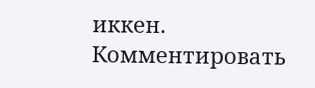иккен.
Комментировать